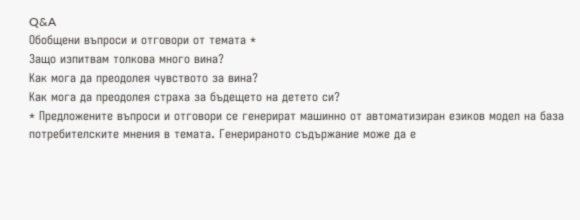Q&A
Обобщени въпроси и отговори от темата *
Защо изпитвам толкова много вина?
Как мога да преодолея чувството за вина?
Как мога да преодолея страха за бъдещето на детето си?
* Предложените въпроси и отговори се генерират машинно от автоматизиран езиков модел на база потребителските мнения в темата. Генерираното съдържание може да е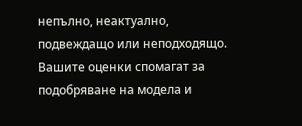непълно, неактуално, подвеждащо или неподходящо. Вашите оценки спомагат за подобряване на модела и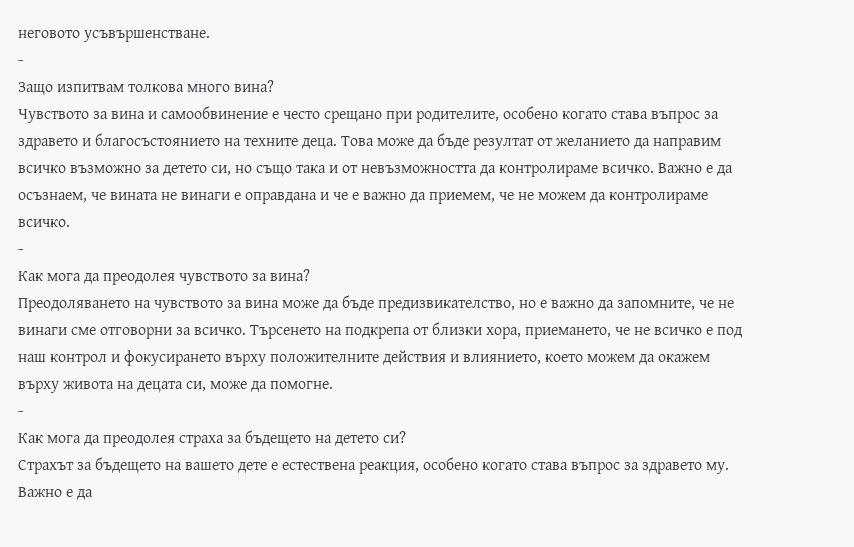неговото усъвършенстване.
-
Защо изпитвам толкова много вина?
Чувството за вина и самообвинение е често срещано при родителите, особено когато става въпрос за здравето и благосъстоянието на техните деца. Това може да бъде резултат от желанието да направим всичко възможно за детето си, но също така и от невъзможността да контролираме всичко. Важно е да осъзнаем, че вината не винаги е оправдана и че е важно да приемем, че не можем да контролираме всичко.
-
Как мога да преодолея чувството за вина?
Преодоляването на чувството за вина може да бъде предизвикателство, но е важно да запомните, че не винаги сме отговорни за всичко. Търсенето на подкрепа от близки хора, приемането, че не всичко е под наш контрол и фокусирането върху положителните действия и влиянието, което можем да окажем върху живота на децата си, може да помогне.
-
Как мога да преодолея страха за бъдещето на детето си?
Страхът за бъдещето на вашето дете е естествена реакция, особено когато става въпрос за здравето му. Важно е да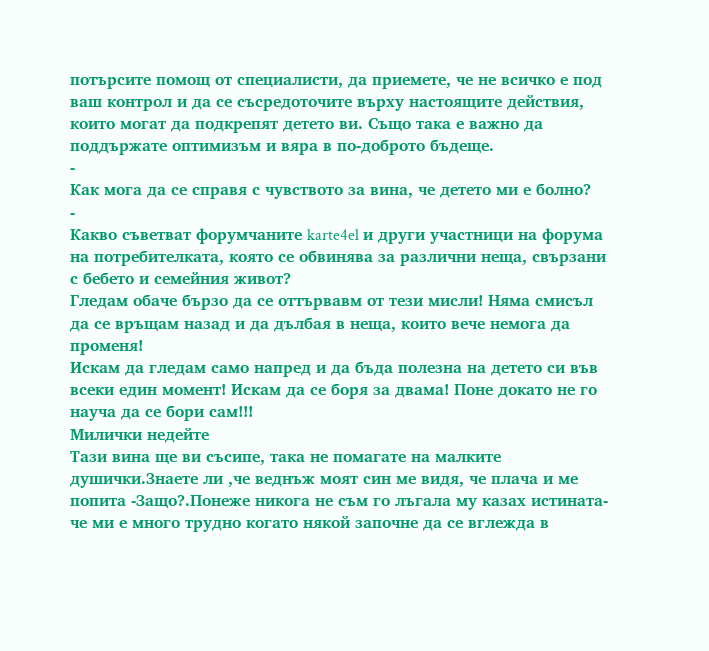потърсите помощ от специалисти, да приемете, че не всичко е под ваш контрол и да се съсредоточите върху настоящите действия, които могат да подкрепят детето ви. Също така е важно да поддържате оптимизъм и вяра в по-доброто бъдеще.
-
Как мога да се справя с чувството за вина, че детето ми е болно?
-
Какво съветват форумчаните karte4el и други участници на форума на потребителката, която се обвинява за различни неща, свързани с бебето и семейния живот?
Гледам обаче бързо да се оттървавм от тези мисли! Няма смисъл да се връщам назад и да дълбая в неща, които вече немога да променя!
Искам да гледам само напред и да бъда полезна на детето си във всеки един момент! Искам да се боря за двама! Поне докато не го науча да се бори сам!!!
Милички недейте
Тази вина ще ви съсипе, така не помагате на малките душички.Знаете ли ,че веднъж моят син ме видя, че плача и ме попита -Защо?.Понеже никога не съм го лъгала му казах истината- че ми е много трудно когато някой започне да се вглежда в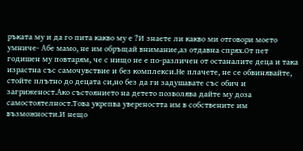ръката му и да го пита какво му е ?И знаете ли какво ми отговори моето умниче- Абе мамо, не им обръщай внимание,аз отдавна спрях.От пет годишен му повтарям, че с нищо не е по-различен от останалите деца и така израстна със самочувствие и без комплекси.Не плачете, не се обвинявайте, стойте плътно до децата си,но без да ги задушавате със обич и загриженост.Ако състоянието на детето позволява дайте му доза самостоятелност.Това укрепва увереността им в собствените им възможности.И нещо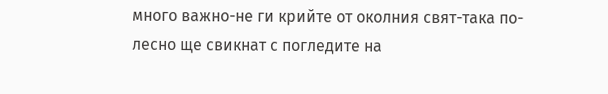много важно-не ги крийте от околния свят-така по-лесно ще свикнат с погледите на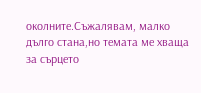околните.Съжалявам, малко дълго стана,но темата ме хваща за сърцето